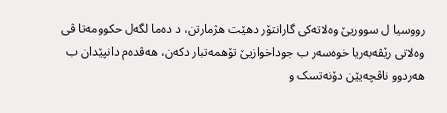رووسیا ل سووریێ وەلاتەکی گارانتۆر دهێت ھژمارتن، د دەما لگەل حکوومەتا ڤی وەلاتی رێڤەبەریا خوەسەر ب جوداخوازیێ تۆھمەتبار دکەن، ھەڤدەم دانپێدان ب ھەردوو ناڤچەیێن دۆنەتسک و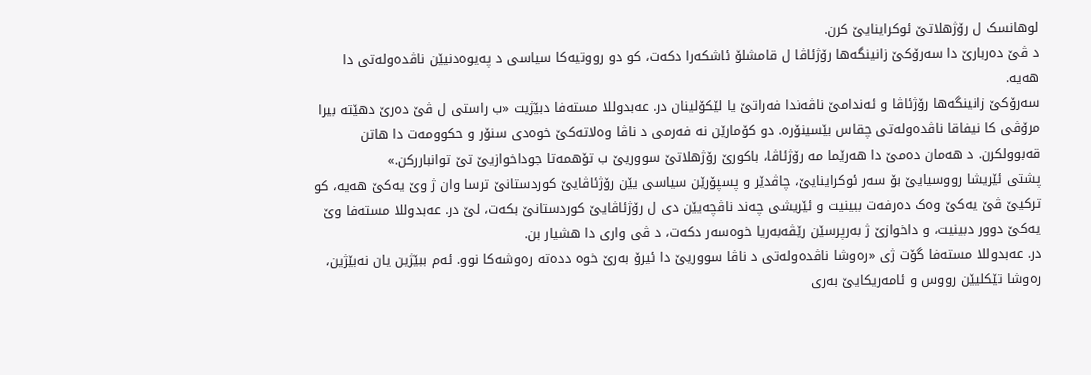لوھانسک ل رۆژھلاتێ ئوکراینایێ کرن.
د ڤێ دەربارێ دا سەرۆکێ زانینگەھا رۆژئاڤا ل قامشلۆ ئاشکەرا دکەت، کو دو رووتیەکا سیاسی د پەیوەدنیێن ناڤدەولەتی دا ھەیە.
سەرۆکێ زانینگەھا رۆژئاڤا و ئەندامێ ناڤەندا فەراتێ یا لێکۆلینان در. عەبدوللا مستەفا دبێژیت «ب راستی ل ڤێ دەرێ دهێتە بیرا مرۆڤی کا نیفاقا ناڤدەولەتی چقاس بێسینۆرە. دو کۆمارێن نە فەرمی د ناڤا وەلاتەکێ خوەدی سنۆر و حکوومەت دا ھاتن قەبوولکرن. د ھەمان دەمێ دا ھەرێما مە رۆژئاڤا، باکورێ رۆژھلاتێ سووریێ ب تۆھمەتا جوداخوازیێ تێ توانباررکن.»
پشتی ئێریشا رووسیایێ بۆ سەر ئوکراینایێ، چاڤدێر و پسپۆرێن سیاسی یێن رۆژئاڤایێ کوردستانێ ترسا وان ژ وێ یەکێ ھەیە، کو ترکیێ ڤێ یەکێ وەک دەرفەت ببینیت و ئێریشی چەند ناڤچەیێن دی ل رۆژئاڤایێ کوردستانێ بکەت، لێ در. عەبدوللا مستەفا وێ یەکێ دوور دبینیت، و داخوازێ ژ بەرپرسێن رێڤەبەریا خوەسەر دکەت، د ڤی واری دا ھشیار بن.
در. عەبدوللا مستەفا گۆت ژی «رەوشا ناڤدەولەتی د ناڤا سووریێ دا ئیرۆ بەرێ خوە ددەتە رەوشەکا نوو. ئەم ببێژین یان نەبێژین، رەوشا تێکلیێن رووس و ئامەریکایێ بەری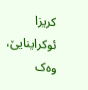کریزا ئوکراینایێ، وەک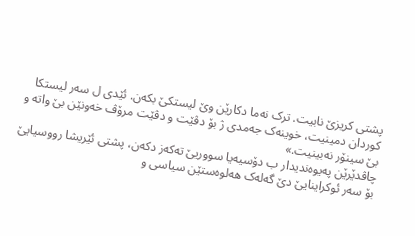پشتی کریزێ نابیت. ترک نەما دکارێن وێ لیستکێ بکەن. ئێدی ل سەر لیستکا کوردان دمینیت، خوینەک جەمدی ژ بۆ دڤێت و دڤێت مرۆڤ خەونێن بێ واتە و بێ سینۆر نەبینیت.»
چاڤدێرێن پەیوەندیدار ب دۆسیەیا سووریێ تەکەز دکەن، پشتی ئێریشا رووسیایێ بۆ سەر ئوکراینایێ دێ گەلەک ھەلوەستێن سیاسی و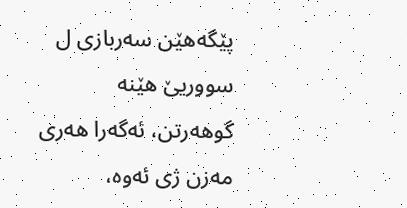پێگەھێن سەربازی ل سووریێ هێنە گوھەرتن، ئەگەرا ھەری مەزن ژی ئەوە،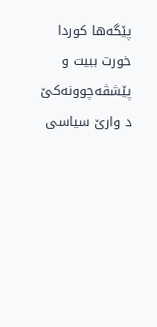پێگەھا کوردا خورت ببیت و پێشڤەچوونەکێ د وارێ سیاسی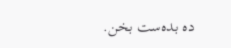دە بدەست بخن.